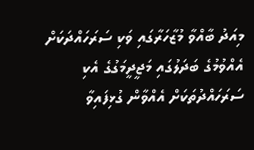މިއަދު ބާއްވާ މުޒާހަރާގައި ވަކި ސަރަހައްދަކަށް އެއްވުމުގެ ބަދަލުގައި މަޖީދީމަގުގެ އެކި ސަރަހައްދުތަކަށް އެއްވާން ގުޅިފައިވާ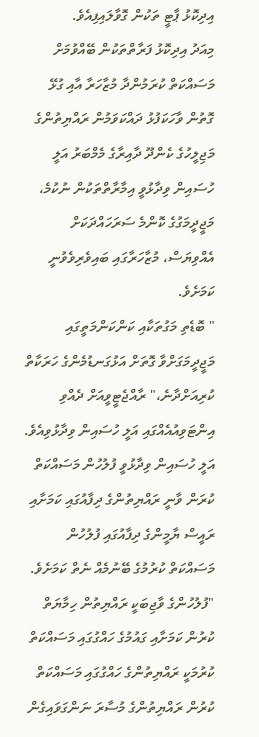އިދިކޮޅު ޕާޓީ ތަކުން ގޮވާލައިފިއެވެ.
މިއަދު އިދިކޮޅު ފަރާތްތަކުން ބޭއްވުމަށް މަސައްކަތް ކުރަމުންދާ މުޒާހަރާ އާއި ގުޅޭ ގޮތުން ވާހަކަފުޅު ދައްކަވަމުން ރައްޔިތުންގެ މަޖިލީހުގެ ކެންދޫ ދާއިރާގެ މެމްބަރު އަލީ ހުސައިން ވިދާޅުވީ އިމާރާތްތަކުން ނުކުމެ، މަޖީދީމަގުގެ ކޮންމެ ސަރަހައްދަކަށް އެއްވިޔަސް، މުޒާހަރާގައި ބައިވެރިވެވުނީ ކަމަށެވެ.
" ބޮޑެތި މަގުތަކާއި ކަންކަންމަތީގައި މަޖީދީމަގަށްވާ ގޮތަށް އަޅުގަނޑުމެންގެ ހަރަކާތް ކުރިއަށްދާނެ،" ރާއްޖެޓީވީއަށް ދެއްވި އިންޓަވިއުއެއްގައި އަލީ ހުސައިން ވިދާޅުވިއެވެ.
އަލީ ހުސައިން ވިދާޅުވީ ފުލުހުން މަސައްކަތް ކުރަން ވާނީ ރައްޔިތުންގެ ދިފާއުގައި ކަމަށާއި ރައީސް ޔާމީންގެ ދިފާއުގައި ފުލުހުން މަސައްކަތް ކުރުމުގެ ބޭނުމެއް ނެތް ކަމަށެވެ.
"ފުލުހުންގެ ވާޖިބަކީ ރައްޔިތުން ހިމާޔަތް ކުރުން ކަމަށާއި ގައުމުގެ ހައްގުގައި މަސައްކަތް ކުރުމަކީ ރައްޔިތުންގެ ހައްގުގައި މަސައްކަތް ކުރުން ރައްޔިތުންގެ މުސާރަ ނަންގަވައިގެން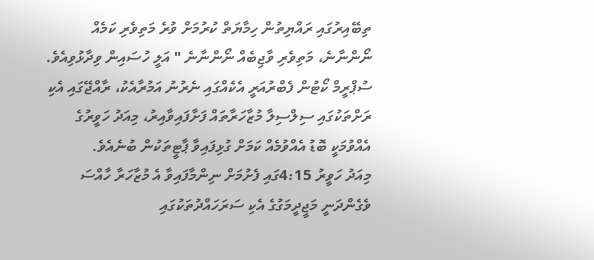ތިބޭއިރުގައި ރައްޔިތުން ހިމާޔަތް ކުރުމަށް ވުރެ މަތިވެރި ކަމެއް ނޯންނާނެ، މަތިވެރި ވާޖިބެއް ނޯންނާނެ " އަލީ ހުސައިން ވިދާޅުވިއެވެ.
ސުޕްރީމް ކޯޓުން ފެބްރުއަރީ އެކެއްގައި ނެރުނު އަމުރާއެކު، ރާއްޖޭގައި އެކި ރަށްތަކުގައި ސިލްސިލާ މުޒާހަރާތައް ފަށާފައިވާއިރު، މިއަދު ހަވީރުގެ އެއްވުމަކީ ބޮޑު އެއްވުމެއް ކަމަށް ގުޅިފައިވާ ޕާޓީތަކުން ބުނެއެވެ.
މިއަދު ހަވީރު 4:15ގައި ފެށުމަށް ނިންމާފައިވާ އެ މުޒާހަރާ ހާއްސަ ވެގެންދަނީ މަޖީދީމަގުގެ އެކި ސަރަހައްދުތަކުގައި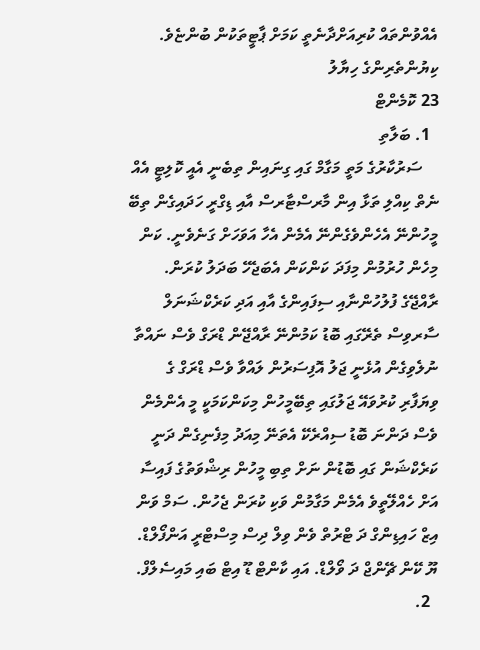އެއްވުންތައް ކުރިއަށްދާނެތީ ކަމަށް ޕާޓީތަކުން ބުންޏެވެ.
ކިޔުންތެރިންގެ ހިޔާލު
23 ކޮމެންޓް
  1. ބަލާތި
    ސަރުކާރުގެ މަތީ މަގާމް ގައި ގިނައިން ތިބެނީ އެއީ ކޮލިޓީ އެއް ނެތް ކިއްލި ތަޅާ އިން މާރސްޓާރސް އާއި ޑިގްރީ ހަދައިގެން ތިބޭ މީހުންނޭ އެހެންވެގެންނޭ އެމެން އެހާ އަވަހަށް ގަނެވެނީ. ކަން މިހެން ހުރުމުން މިފަދަ ކަންކަން އެބަޖެހޭ ބަދަލު ކުރަން. ރާއްޖޭގެ ފުލުހުންނާއި ސިފައިންގެ އާއި އަދި ކަރެކްޝަނަލް ސާރވިސް ތެރޭގައި ބޮޑު ކަމުންނޭ ރާއްޖޭން ޑްރަގް ވެސް ނައްތާ ނުލެވިގެން އުޅެނީ ޖަލު އޮފިސަރުން ލައްވާ ވެސް ޑްރަގް ގެ ވިޔަފާރި ކުރުވައޭ ޖަލުގައި ތިބޭމީހުން މިކަންކަމަކީ މީ އެންމެން ވެސް ދަންނަ ބޮޑު ސިއްރެކޭ އެތަނޭ މިއަދު މިފެނިގެން ދަނީ ކަރެކްޝަން ގައި ބޮޑުން ނަށް ތިބި މީހުން ރިޝްވަތުގެ ފައިސާ އަށް ހެއްލޭތީވެ އެމެން މަގާމުން ވަކި ކުރަން ޖެހުން. ސަމް ވަން އިޒް ހައިޑިންގް ދަ ޓްރުތް ވެން ވިލް ދިސް މިސްޓްރީ އަންފޯލްޑް. ޔޫ ކޭން ޗޭންޖް ދަ ވޯލްޑް. އައި ކާންޓް ޑޫ އިޓް ބައި މައިސެލްފް.
  2.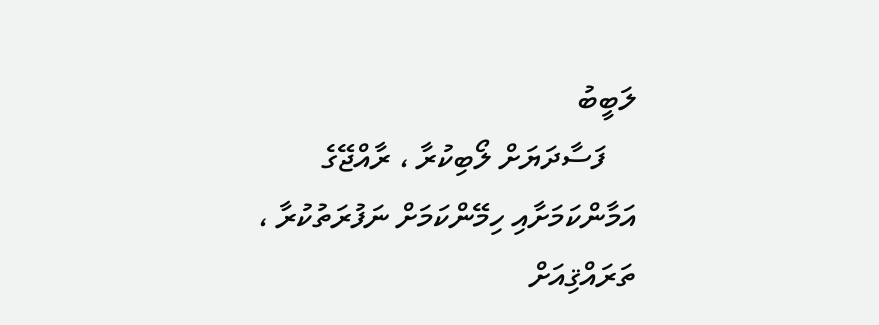ލަބީބު
    ފަސާދަޔަށް ލޯބިކުރާ ، ރާއްޖޭގެ އަމާންކަމަށާއި ހިމޭންކަމަށް ނަފުރަތުކުރާ ، ތަރައްޤިއަށް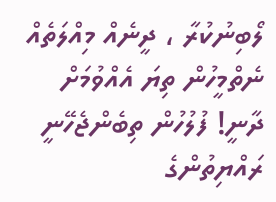ލޯބިނުކުރާ ، ދީނެއް މިއްލަތެއް ނެތްމީހުން ތިޔަ އެއްވުމަށް ދާނީ! ފުލުހުން ތިބެންޖެހޭނީ ރައްޔިތުންގެ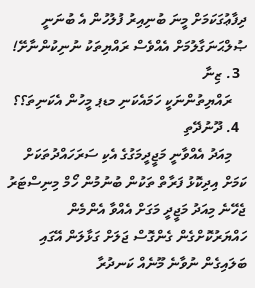ދިފާޢުގަކަމަށް މީނަ ބުނިއިރު ފުލުހުން އެ ބުނަނީ ޞުލްޙަނަގާލުމަށް އެއްވެސް ރައްޔިތަކު ނުނިކުންނާށޭ!
  3. ޒިނާ
    ރައްޔިތުންނަކީ ހަމައެކަނި މޑޕ މީހުން އެކަނިތަ؟؟
  4. ދޫނުދޭތި
    މިއަދު އެއްވާނީ މަޖީދީމަގުގެ އެކި ސަރަހައްދުތަކަށް ކަމަށް އިދިކޮޅު ފަރާތް ތަކުން ބުނުމުން ހޯމް މިނިސްޓަރު ޖެހޭނެ މިއަދު މަޖީދީ މަގަށް އެއްވާ އެންމެން ހައްޔަރުކޮށްގެން ގެންގޮސް ޖަލަށް ގަޅާލަން އޭގައި ބަލައިގެން ނުވާނެ މޫނެއް ކަނދުރާ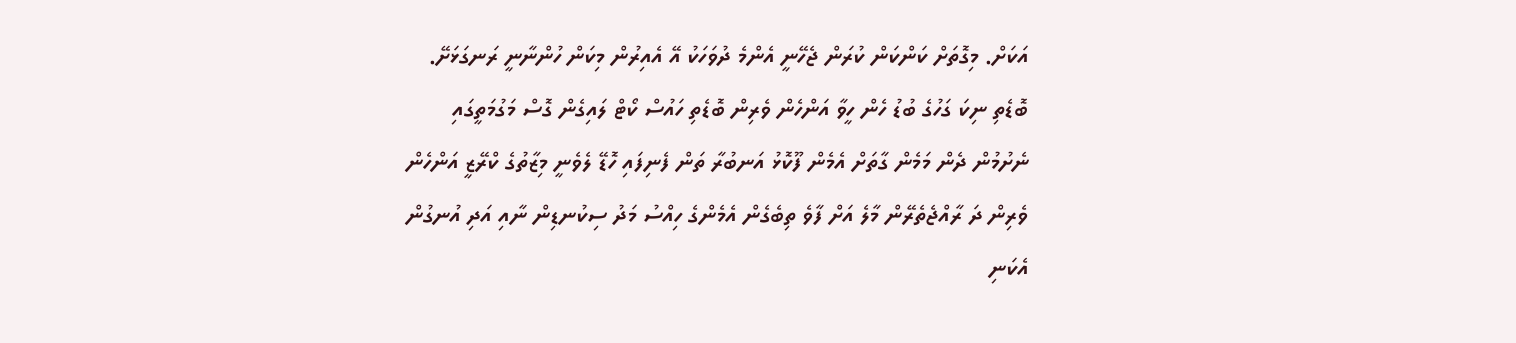އަކަށް. މިގޮތަށް ކަންކަން ކުރަން ޖެހޭނީ އެންމެ ދުވަހަކު އޭ އެއިރުން މިކަން ހުންނާނީ ރަނގަޅަށޭ. ބޮޑެތި ނިކަ ގަހުގެ ބުޑު ހެން ހީވާ އަންހެން ވެރިން ބޮޑެތި ހައުސް ކޯޓް ލައިގެން ގޮސް މަގުމަތީގައި ނެށުމުން ދެން މަމެން ގާތަށް އެމެން ފޫކޮޅު އަނބުރާ ތަން ފެނިފައި ހޮޑޭ ލެވެނީ މިޒާތުގެ ކްރޭޒީ އަންހެން ވެރިން ދަ ރާއްޖެތެރޭން މާލެ އަށް ފާވެ ތިބެގެން އެމެންގެ ހިއްސު މަދު ސިކުނޑިން ނާއި އަދި އުނގުން އެކަނި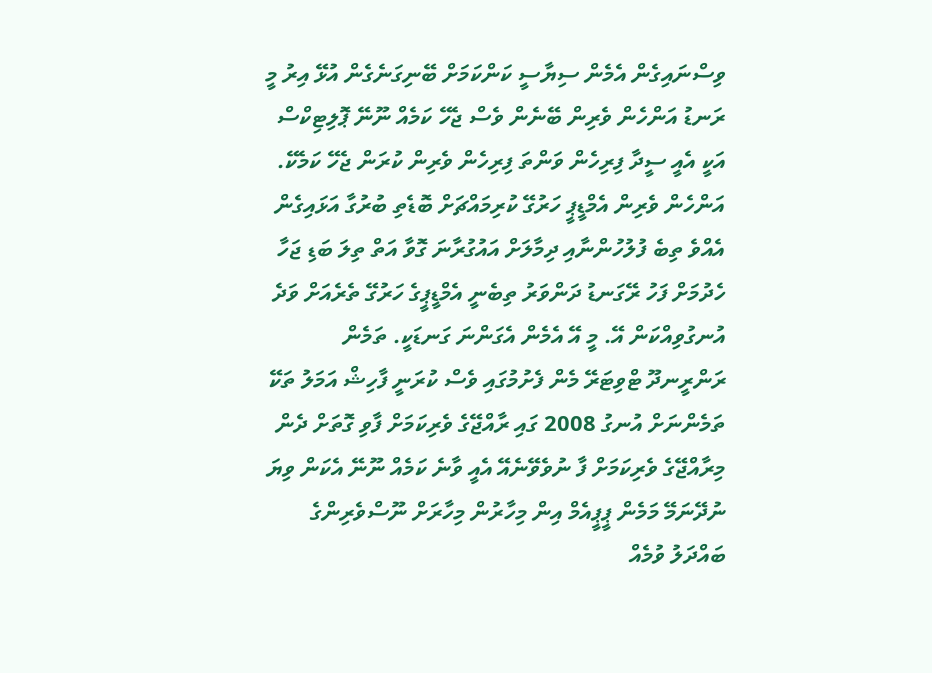ވިސްނައިގެން އެމެން ސިޔާސީ ކަންކަމަށް ބޭނިގަނެގެން އުޅޭ އިރު މީ ރަނޑު އަންހެން ވެރިން ބޭނެން ވެސް ޖެހޭ ކަމެއް ނޫނޭ ޕޮލިޓިކްސް އަކީ އެއީ ސީދާ ފިރިހެން ވަންތަ ފިރިހެން ވެރިން ކުރަން ޖެހޭ ކަމެކޭ. އަންހެން ވެރިން އެމްޑީޕީ ހަރުގޭ ކުރިމައްޗަށް ބޮޑެތި ބުރުގާ އަޅައިގެން އެއްވެ ތިބެ ފުލުހުންނާއި ދިމާލަށް އައުގުރާނަ ގޮވާ އަތް ތިލަ ބަޑި ޖަހާ ހެދުމަށް ފަހު ރޭގަނޑު ދަންވަރު ތިބެނީ އެމްޑީޕީގެ ހަރުގޭ ތެރެއަށް ވަދެ އުނގުވިއްކަން އޭ. މީ އޭ އެމެން އެގަންނަ ގަނޑަކީ. ތަމެން ރަންރީނދޫ ޓްވިޓަރޭ މެން ފެށުމުގައި ވެސް ކުރަނީ ފާހިޝް އަމަލު ތަކޭ ތަމެންނަށް އުނގު 2008 ގައި ރާއްޖޭގެ ވެރިކަމަށް ފާވި ގޮތަށް ދެން މިރާއްޖޭގެ ވެރިކަމަށް ފާ ނުވެވޭނެއޭ އެއީ ވާނެ ކަމެއް ނޫނޭ އެކަން ވިޔަ ނުދޭނަމޭ މަމެން ޕީޕީއެމް އިން މިހާރުން މިހާރަށް ނޫސްވެރިންގެ ބައްދަލު ވުމެއް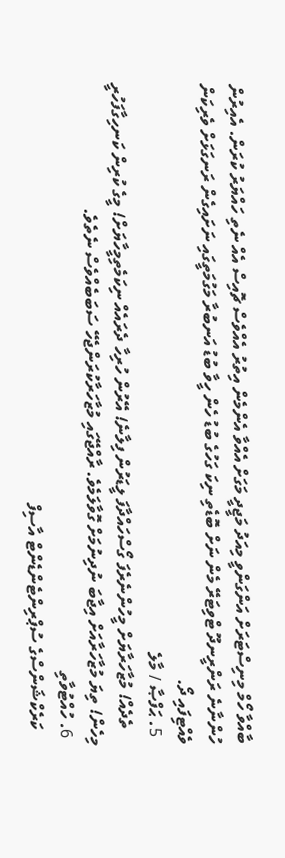ބާއްވާ ހޯމް މިނިސްޓަރަށް އަންގަންވީ މިއަދު މަޖީދީ މަގަށް އެއްވާ އެންމެން އިތުރު އެއްވެސް ޗޮއިސް އެއް ނެތި ހައްޔަރު ކުރަން. އެއިރުން ހުންނާނެ ރަންރީނދޫ ޓްވިޓަރޭ މެން ނަށް ބޮޑެތި ނިކަ ގަހުގެ ބުޑު ހެން ހީވާ ބުޑު އަނބުރާ މަގުމަތީގައި ނަށައިގެން ރަނގަޅަށް ވެރިކަން ވެއްޓިފައި ދޯ.
  5. ޙަފްޞާ / މާލެ
    ތެދެއް! މުޒާހަރާޔަށް މީހުންނެރެފަ ގޯސްހައްދާފަ ލީޑަރުން ފިލާނެ! އޭރުން ހުރިހާ ދެރައެއް ނިކަމެތިމީހާޔަށް! މީގެ ކުރިން ކަނހިގާފަހުރީ މިހެން! ތިޔަ މުޒާހަރާއަށް އިޖާބަ ނުދިނުމަށް ގޮވާލަމެވެ. ރާއްޖޭގައި މުޒާހަރާކުރަންޖެހޭ ސަބަބެއްވެސް ނެތެވެ.
  6. ހުއްޓުވާތި
    ކަރެކްޝަންސްގެ ސުޕްރިންޓެންޑެންޓް އާސިފް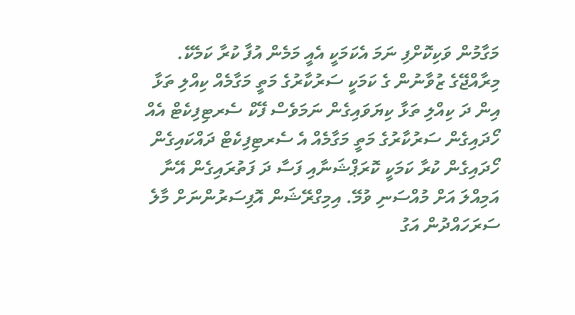މަގާމުން ވަކިކޮށްފި ނަމަ އެކަމަކީ އެއީ މަމެން އުފާ ކުރާ ކަމެކޭ. މިރާއްޖޭގެ ޒުވާނުން ގެ ކަމަކީ ސަރުކާރުގެ މަތީ މަގާމެއް ކިއްލި ތަޅާ އިން ދަ ކިއްލި ތަޅާ ކިޔަވައިގެން ނަމަވެސް ފޭކް ސެރޓިފިކެޓް އެއް ހޯދައިގެން ސަރުކާރުގެ މަތީ މަގާމެއް އެ ސެރޓިފިކެޓް ދައްކައިގެން ހޯދައިގެން ކުރާ ކަމަކީ ކޮރަޕްޝަނާއި ފަސާ ދަ ފަތުރައިގެން އޭނާ އަމިއްލަ އަށް މުއްސަނި ވުމޭ. އިމިގްރޭޝަން އޮފިސަރުންނަށް މާލެ ސަރަހައްދުން އަގު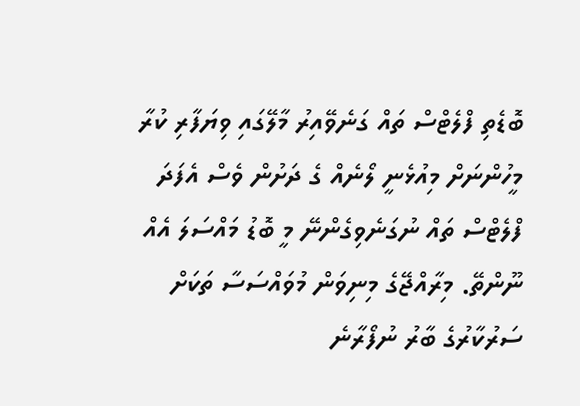ބޮޑެތި ފްލެޓްސް ތައް ގަނެވޭއިރު މާލޭގައި ވިޔަފާރި ކުރާ މީހުންނަށް މިއުޅެނީ ލޯނެއް ގެ ދަށުން ވެސް އެފަދަ ފްލެޓްސް ތައް ނުގަނެވިގެންނޭ މީ ބޮޑު މައްސަލަ އެއް ނޫންތޭ. މިރާއްޖޭގެ މިނިވަން މުވައްސަސާ ތަކަށް ސަރުކާރުގެ ބާރު ނުފޯރާނެ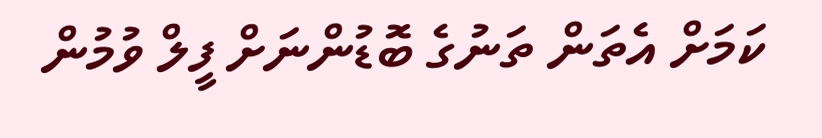ކަމަށް އެތަން ތަނުގެ ބޮޑުންނަށް ފީލް ވުމުން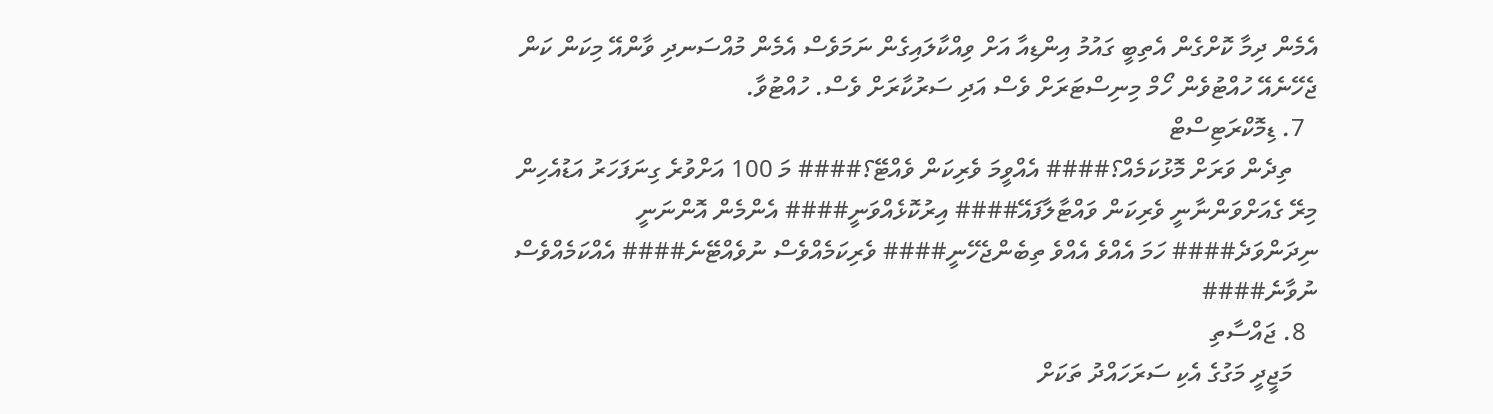އެމެން ދިމާ ކޮށްގެން އެތިބީ ގައުމު އިންޑިއާ އަށް ވިއްކާލައިގެން ނަމަވެސް އެމެން މުއްސަނދި ވާންއޭ މިކަން ކަން ޖެހޭނެއޭ ހުއްޓުވެން ހޯމް މިނިސްޓަރަށް ވެސް އަދި ސަރުކާރަށް ވެސް. ހުއްޓުވާ.
  7. ޑިމޮކްރަޓިސްޓް
    ތިދެން ވަރަށް މޮޅުކަމެއް؟#### އެއްވީމަ ވެރިކަން ވެއްޓޭ؟#### މަ 100 އަށްވުރެ ގިނަފަހަރު އަޑުއެހިން މިރޭ ގެއަށްވަންނާނީ ވެރިކަން ވައްޓާލާފައޭ#### އިރުކޮޅެއްވަނީ#### އެންމެން އޮންނަނީ ނިދަންވަދެ#### ހަމަ އެއްވެ އެއްވެ ތިބެންޖެހޭނީ#### ވެރިކަމެއްވެސް ނުވެއްޓޭނެ#### އެއްކަމެއްވެސް ނުވާނެ####
  8. ޖައްސާތި
    މަޖީދީ މަގުގެ އެކި ސަރަހައްދު ތަކަށް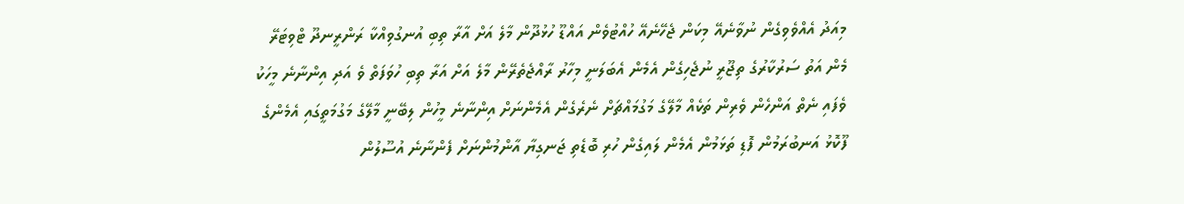މިއަދު އެއްވެވިގެން ނުވާނެއޭ މިކަން ޖެހޭނެއޭ ހުއްޓުވެން އައްޑޫ ހުޅުދޫން މާލެ އަށް އާރާ ތިބި އުނގުވިއްކާ ރަންރީނދޫ ޓްވިޓަރޭ މެން އަތު ސަރުކާރުގެ ތިޖޫރީ ނުޖެހިގެން އެމެން އެބަލަނީ މިހާރު ރާއްޖެތެރޭން މާލެ އަށް އަރާ ތިބި ހުވަފަތް ވެ އަދި އިންނާނެ މީހަކު ވެފައި ނެތް އަންހެން ވެރިން ތަކެއް މާލޭގެ މަގުމައްޗަށް ނެރެގެން އެމެންނަށް އިންނާނެ މީހުން ލިބޭނީ މާލޭގެ މަގުމަތީގައި އެމެންގެ ފޫކޮޅު އަނބުރަމުން ފޮޑި ތަޅަމުން އެމެން ލައިގެން ހުރި ބޮޑެތި ޖަނގިޔާ އާންމުންނަށް ފެންނާނެ އުސޫލުން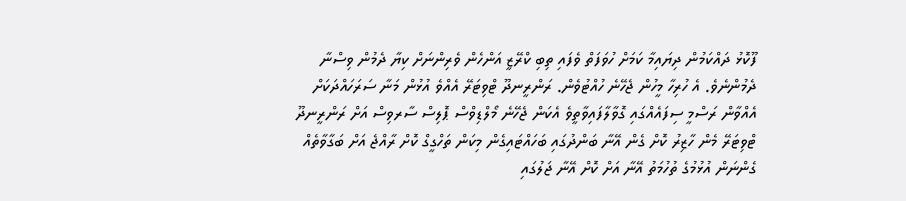ފޫކޮޅު ދައްކަމުން ދިޔައިމާ ކަމަށް ހުވަފަތް ވެފައި ތިބި ކްރޭޒީ އަންހެން ވެރިންނަށް ކިޔާ ދެމުން ވިސްނާ ދެމުންނެވެ. އެ ހުރިހާ މީހުން ޖެހޭނެ ހުއްޓުވެން. ރަންރީނދޫ ޓްވިޓަރޭ އެއްވެ އުޅުން މަނާ ސަރަހައްދަކަށް އެއްވާން ރަސްމީ ސިފައެއްގައި ގޮވާލާފައިވާތީވެ އެކަން ޖެހޭނެ މޯލްޑިވްސް ޕޮލިސް ސާރވިސް އަށް ރަންރީނދޫ ޓްވިޓަރޭ މެން ހާޒިރު ކޮށް ގެން އޭނާ ބަންދުގައި ބަހައްޓައިގެން މިކަން ތަހްގީގް ކޮށް ރާއްޖެ އަށް ބަގާވާތެއް ގެންނަން އުޅުމުގެ ތުހުމަތު އޭނާ އަށް ކޮށް އޭނާ ޖަލުގައި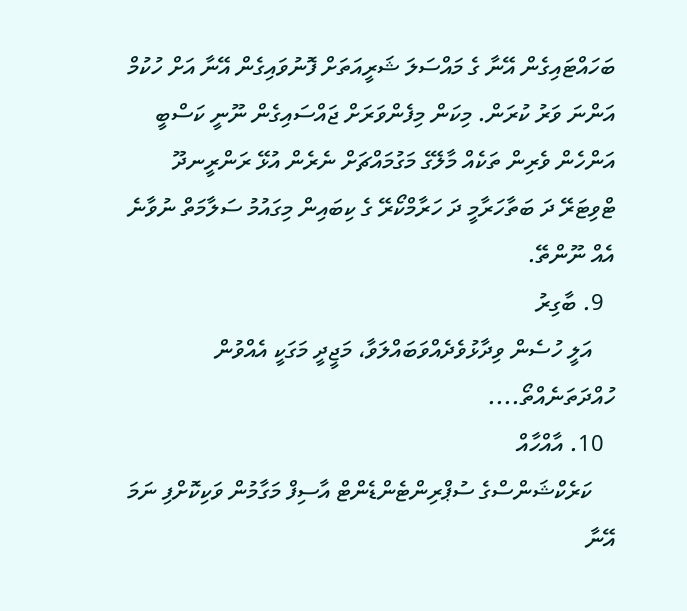ބަހައްޓައިގެން އޭނާ ގެ މައްސަލަ ޝަރީއަތަށް ފޮނުވައިގެން އޭނާ އަށް ހުކުމް އަންނަ ވަރު ކުރަން. މިކަން މިފެންވަރަށް ޖައްސައިގެން ނޫނީ ކަސްބީ އަންހެން ވެރިން ތަކެއް މާލޭގެ މަގުމައްޗަށް ނެރެން އުޅޭ ރަންރީނދޫ ޓްވިޓަރޭ ދަ ބަތާހަރާމީ ދަ ހަރާމްކޯރޭ ގެ ކިބައިން މިގައުމު ސަލާމަތް ނުވާނެ އެއް ނޫންތޭ.
  9. ބާގިރު
    އަލީ ހުސެން ވިދާޅުވެދެއްވަބައްލަވާ، މަޖީދީ މަގަކީ އެއްވުން ހުއްދަތަނެއްތޯ....
  10. އާއްހާއް
    ކަރެކްޝަންސްގެ ސުޕްރިންޓެންޑެންޓް އާސިފް މަގާމުން ވަކިކޮށްފި ނަމަ އޭނާ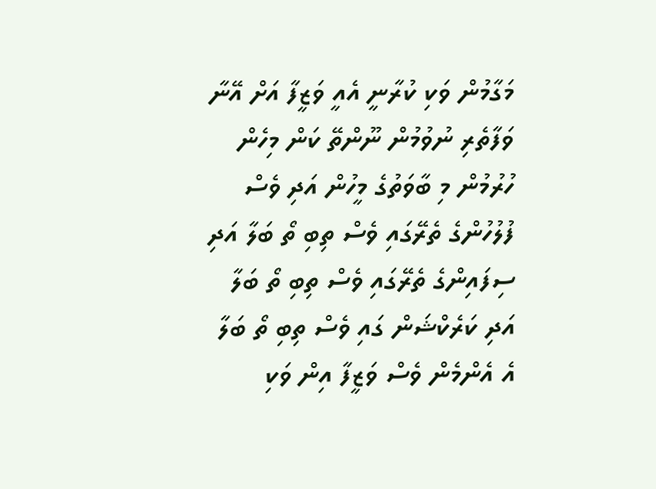މަގާމުން ވަކި ކުރާނީ އެއީ ވަޒީފާ އަށް އޭނާ ވަފާތެރި ނުވުމުން ނޫންތޭ ކަން މިހެން ހުރުމުން މި ބާވަތުގެ މީހުން އަދި ވެސް ފުލުހުންގެ ތެރޭގައި ވެސް ތިބި ތޯ ބަލާ އަދި ސިފައިންގެ ތެރޭގައި ވެސް ތިބި ތޯ ބަލާ އަދި ކަރެކްޝަން ގައި ވެސް ތިބި ތޯ ބަލާ އެ އެންމެން ވެސް ވަޒީފާ އިން ވަކި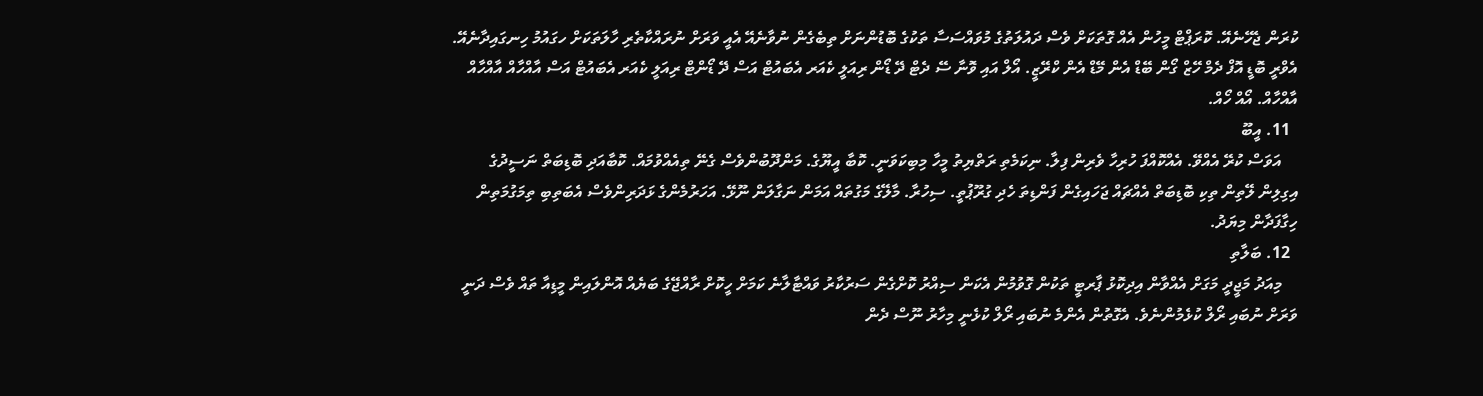ކުރަން ޖެހޭނެއޭ. ކޮރަޕްޓް މީހުން އެއް ގޮތަކަށް ވެސް ދައުލަތުގެ މުވައްސަސާ ތަކުގެ ބޮޑުންނަށް ތިބެގެން ނުވާނެއޭ އެއީ ވަރަށް ނުރައްކާތެރި ހާލަތަކަށް ހގައުމު ހިނގައިދާނެއޭ. އެވްރީ ބޮޑީ އޮފް ދެމް ހޭޒް ގޯން ބޭޑް އެން މޭޑް އެން ކްރޭޒީ. އޯލް އައި ވޮނާ ސޭ ދެޓް ދޭ ޑޯން ރިއަލީ ކެއަރ އެބައުޓް އަސް ދޭ ޑޯންޓް ރިއަލީ ކެއަރ އެބައުޓް އަސް އާއްހާއް އާއްހާއް އާއްހާއް. އޯއް ހޯއް.
  11. އީބޫ
    އަވަސް ކުރޭ އެއްވޭ. އެއްކޮއްފަ ހުރިހާ ވެރިން ފިލާ. ނިކަމެތި ރަތްޔިތު މީހާ މިބިކަވަނީ. ކޮބާ އީޔޫގެ. މަންދޫބުންވެސް ގެނޭ ތިއެއްވުމައް. ކޮބާއަދި ބޮޑިބަތް ނަސީދުގެ އިގިލިން ލޭތިން ތިކި ބޮޑިބަތް އެއްޗައް ޖަހައިގެން ފަންޑިތަ ހެދި ގުރޫޕުތީ. ސިހުރާ. މާލޭގެ މަގުތައް އަމަން ނަގާލަން ނޫޅޭ. އަހަރުމެންގެ ޅަދަރިންވެސް އެބަތިބި ތިމަގުމަތިން ހިގާފަދާން މިޔަދު.
  12. ބަލާތި
    މިއަދު މަޖީދީ މަގަށް އެއްވާން އިދިކޮޅު ޕާރޓީ ތަކުން ގޮވުމުން އެކަން ސިއްރު ކޮށްގެން ސަރުކާރު ވައްޓާލާނެ ކަމަށް ހީކޮށް ރާއްޖޭގެ ބަޔެއް އޮންލައިން މީޑިއާ ތައް ވެސް ދަނީ ވަރަށް ނުބައި ރޯލް ކުޅެމުންނެވެ. އެގޮތުން އެންމެ ނުބައި ރޯލް ކުޅެނީ މިހާރު ނޫސް ދެން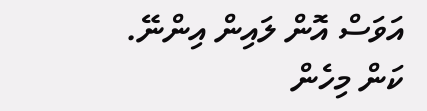އަވަސް އޮން ލައިން އިންނޭ. ކަން މިހެން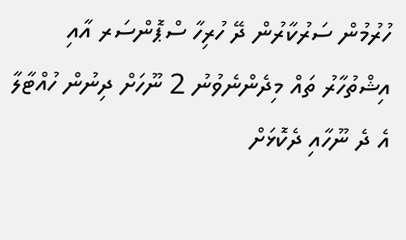ހުރުމުން ސަރުކާރުން ދޭ ހުރިހާ ސްޕޮންސަރ އާއި އިޝްތުހާރު ތައް މިދެންނެވުނު 2 ނޫހަށް ދިނުން ހުއްޓާލާ އެ ދެ ނޫހާއި ދެކޮޅަށް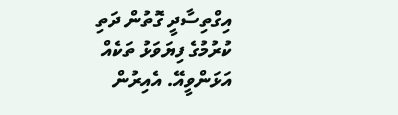އިގްތިސާދީ ގޮތުން ދަތި ކުރުމުގެ ފިޔަވަޅު ތަކެއް އަޅަންވީއޭ. އެއިރުން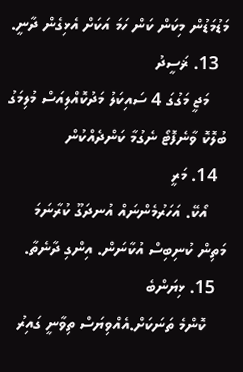މަޑުމަޑުން މިކަން ކަން ހަމަ އަކަށް އެޅިގެން ދާނީ.
  13. ޜަސީދު
    މަޖީ މަގުގަ 4 ސައިކަލު މަދުކޮއްލިއަސް މުލިމަގު ބުލޮކޮ ވާނެފޮޓޯ ނެގުމާ ކަންދެއްކުން
  14. މަރީ
    އޯކޭ. އަހަރުމެންނައް އުނދަގޫ ކުރާނަމަ މަތިން ކުނިބިސް އުކާނަން. އިންގި ދާނެތާ.
  15. ޅިޔަންބެ
    ކޮންމެ ތަނަކަށް.އެއްވިޔަސް ތިވާނީ ގައިރު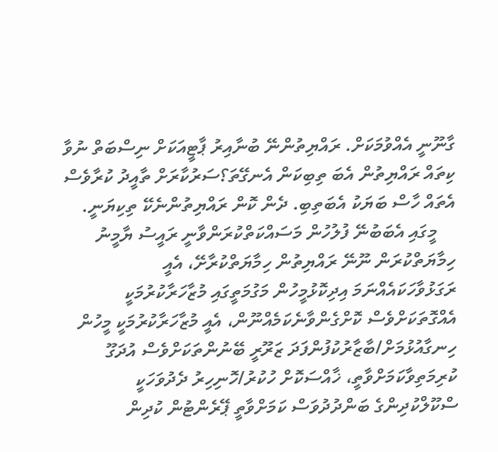ގާނޫނީ އެއްވުމަކަށް. ރައްޔިތުންނޭ ބުނާއިރު ޕާޓީއަކަށް ނިސްބަތް ނުވާ ކިތައް ރައްޔިތުން އެބަ ތިބިކަން އެނގޭތަ؟ސަރުކާރަށް ތާއީދު ކުރާވެސް އެތައް ހާސް ބަޔަކު އެބަތިބި. ދެން ކޮން ރައްޔިތުންނެކޭ ތިކިޔަނީ.
    މީގައި އެބަބުނޭ ފުލުހުން މަސައްކަތްކުރަންވާނީ ރައީސު ޔާމީނު ހިމާޔަތްކުރަން ނޫނޭ ރައްޔިތުން ހިމާޔަތްކުރާށޭ، އެއީ ރަގަޅުވާހަކައެއްނަމަ އިދިކޮޅުމީހުން މަގުމަތީގައި މުޒާހަރާކުރުމަކީ އެއްގޮތަކަށްވެސް ކޮށްގެންވާނެކަމެއްނޫން، އެއީ މުޒާހަރާކުރުމަކީ މީހުން ހިނގާއުޅުމަށް/ބާޒާރުކުފުންފަދަ ޒަރޫރީ ބޭނުންތަކަށްވެސް އުދަގޫ ކުރިމަތިވާކަމަށްވާތީ، ޚާއްސަކޮށް ހުކުރު/ހޮނިހިރު ދެދުވަހަކީ ސްކޫލްކުދިންގެ ބަންދުދުވަސް ކަމަށްވާތީ ޕޭރެންޓުން ކުދިން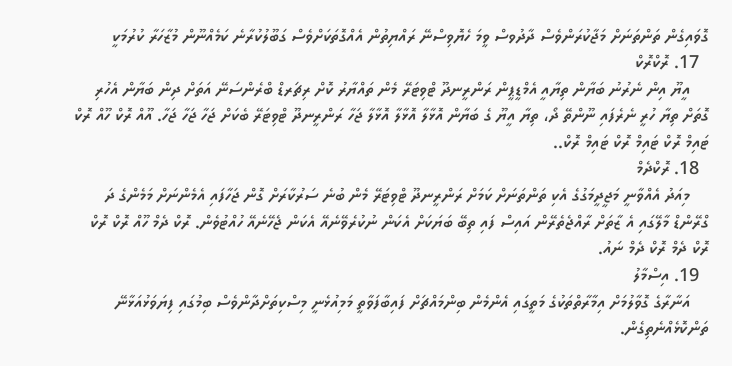ގޮވައިގެން ތަންތަނަށް މަޖާކުރަންވެސް ދާދުވސް ވީމަ ހެޔޮވިސްނޭ ރައްޔިތުން އެއްގޮތަކަށްވެސް ގަބޫލުކުރާނެ ކަމެއްނޫން މުޒާހަރާ ކުރުމަކީ
  17. ރޮކްރޮކް
    އީޔޫ އިން ނެރުނު ބަޔާން ތިޔާއީ އެމްޑީޕީން ރަންރީނދޫ ޓްވިޓަރޭ މެން ތައްޔާރު ކޮށް ރިޗަރޑް ބްރެންސަނޭ އަތަށް ދިން ބަޔާން އެހުރި ގޮތަށް ތިޔާ ހުރީ ނެރެފައި ނޫންތޭ ދޯ، ތިޔާ އީޔޫ ގެ ބަޔާން އޮޅާލާ އޮޅާލާ އޮޅާލާ ޖަހާ ރަންރީނދޫ ޓްވިޓަރޭ ބެކަށް ޖަހާ ޖަހާ ޖަހާ. އޫއް ރޮކް ހޫއް ރޮކް ޓައިމް ރޮކް ޓައިމް ރޮކް ޓައިމް ރޮކް..
  18. ރޮކްދެމް
    މިއަދު އެއްވާނީ މަޖީދީމަގުގެ އެކި ތަންތަނަށް ކަމަށް ރަންރީނދޫ ޓްވިޓަރޭ މެން ބުނެ ސަރުކާރަށް ގޮން ޖަހާފައި އެމެންނަށް މަމެންގެ ދަ ގްރޭންޑް މާލޭގައި އެ ޒާތަށް ރާއްޖެތެރޭން އައިސް ފައި ތިބޭ ބަޔަކަށް އެކަން ނުކުރެވޭނެއޭ އެކަން ޖެހޭނެއޭ ހުއްޓުވެން. ރޮކް ދެމް ހޫއް ރޮކް ރޮކް ރޮކް ދެމް ރޮކް ދެމް ނައު.
  19. އިސްމާލު
    އަނާރާގެ ގޮވާލުމަށް އިމާރާތްތަކުގެ މަތީގައި އެންމެން ބިންމައްޗަށް ފައިބާފަވާތީ މަމިއުޅެނީ މިސްކިތަށްދާންވެސް ބިމުގައި ފިޔަވަޅުއަޅާނޭ ތަންކޮޅެއްނެތިގެން.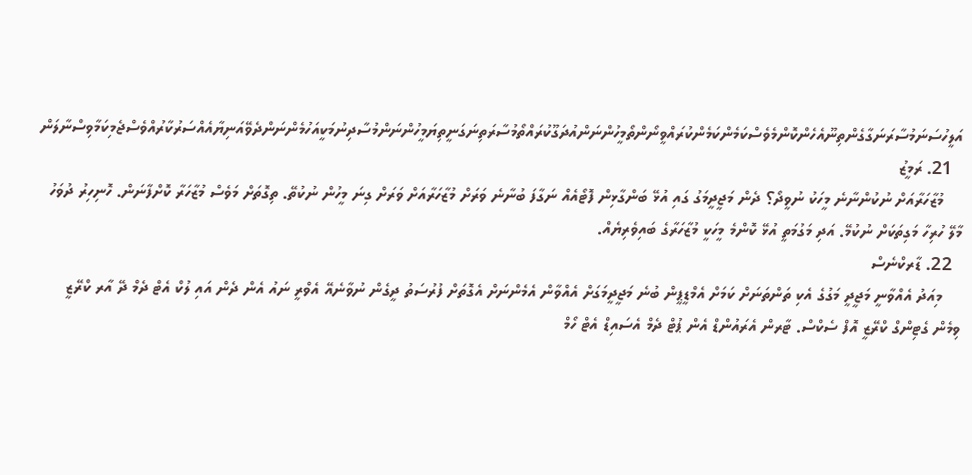އަލީހުސަނަމުސާރަނަގާގެންތިނޫއެހެންކޮންމެވެސްކަމެންކަމެންކުރައްވީނޯންތޯމީހުންނަންއުދަގޫކުރައްތޯމުސާރަތިނަގަނީތިޔަމީހުންނަންމުސާދިނުމަކީއަހުމެންނަންދެވޭއަނިޔާއެއްސަރުކާރުއްވެސްޖެމިކަމާވިސްނާލަން
  21. ރަމީޒު
    މުޒާހަރާއަށް ނުކުންނާނެ މީހަކު ނުވީދޯ؟ ދެން މަޖީދީމަގު ގައި އުޅޭ ބަންގާޅިން ފޮޓޯއެއް ނަގާފަ ބުނާނެ ވަރަށް މުޒާހަރާއަށް ވަރަށް ގިނަ މީހުން ނުކުތޭ. ތިގޮތަށް މަވެސް މުޒާހަރާ ކޮށްފާނަން. ހޮނިހިރު ދުވަހު މާލޭ ހުރިހާ މަގިތަކަށް ނުކުމޭ. އަދި މަގުމަތީ އުޅޭ ކޮންމެ މީހަކީ މުޒާހަރާގެ ބައިވެރިޔެއް.
  22. ޑާރކްނެސް
    މިއަދު އެއްވާނީ މަޖީދީ މަގުގެ އެކި ތަންތަނަށް ކަމަށް އެމްޑީޕީން ބުނެ މަޖީދީމަގަށް އެއްވާން އެމެންނަށް އެގޮތަށް ފުރުސަތު ދީގެން ނުވާނެއޭ އެވްރީ ނައު އެން ދެން އައި ލުކް އެޓް ދެމް ދޭ އާރ ކްރޭޒީ ވިމެން ގެޓިންގް ކްރޭޒީ އޮފް ސެކްސް. ޓާރން އެރައުންޑް އެން ޕުޓް ދެމް އެސައިޑް އެޓް ހޯމް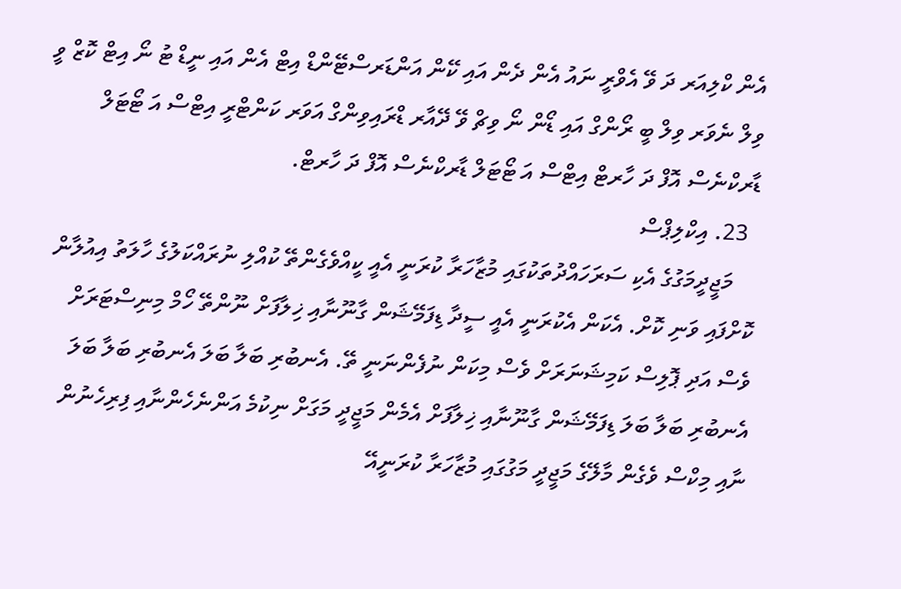އެން ކްލިއަރ ދަ ވޭ އެވްރީ ނައު އެން ދެން އައި ކޭން އަންޑަރސްޓޭންޑް އިޓް އެން އައި ނީޑް ޓު ނޯ އިޓް ކޮޒް ވީ ވިލް ނެވަރ ވިލް ބީ ރޯންގް އައި ޑޯން ނޯ ވިޗް ވޭ ދޭއާރ ޑްރައިވިންގް އަވަރ ކަންޓްރީ އިޓްސް އަ ޓޯޓަލް ޑާރކްނެސް އޮފް ދަ ހާރޓް އިޓްސް އަ ޓޯޓަލް ޑާރކްނެސް އޮފް ދަ ހާރޓް.
  23. އިކްލިޕްސް
    މަޖީދީމަގުގެ އެކި ސަރަހައްދުތަކުގައި މުޒާހަރާ ކުރަނީ އެއީ ކީއްވެގެންތޭ ކުއްލި ނުރައްކަލުގެ ހާލަތު އިއުލާން ކޮށްފައި ވަނި ކޮށް. އެކަން އެކުރަނީ އެއީ ސީދާ ޑިފަމޭޝަން ގާނޫނާއި ޚިލާފަށް ނޫންތޭ ހޯމް މިނިސްޓަރަށް ވެސް އަދި ޕޮލިސް ކަމިޝަނަރަށް ވެސް މިކަން ނުފެންނަނީ ތޭ. އެނބުރި ބަލާ ބަލަ އެނބުރި ބަލާ ބަލަ އެނބުރި ބަލާ ބަލަ ޑިފަމޭޝަން ގާނޫނާއި ޚިލާފަށް އެމެން މަޖީދީ މަގަށް ނިކުމެ އަންނެހެންނާއި ފިރިހެނުން ނާއި މިކްސް ވެގެން މާލޭގެ މަޖީދީ މަގުގައި މުޒާހަރާ ކުރަނީއޭ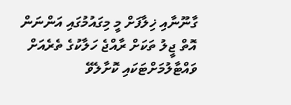ގާނޫނާއި ޚިލާފަށް މީ މިގައުމުގައި އަންނަން އޮތް ޖީލު ތަކަށް ރާއްޖެ ހަލާކުގެ ތެރެއަށް ވައްޓާލުމަށްޓަކައި ކޮށާލެވޭ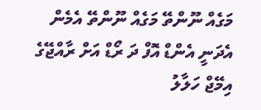މަގެއް ނޫންތޭ މަގެއް ނޫންތޭ އެމެން އެދަނީ އެންޑް އޮފް ދަ ރޯޑް އަށް ރާއްޖޭގެ އިމޭޖް ހަލާލު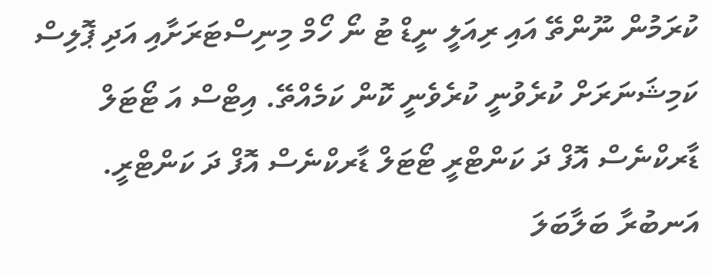ކުރަމުން ނޫންތޭ އައި ރިއަލީ ނީޑް ޓު ނޯ ހޯމް މިނިސްޓަރަށާއި އަދި ޕޮލިސް ކަމިޝަނަރަށް ކުރެވުނީ ކުރެވެނީ ކޮން ކަމެއްތޭ. އިޓްސް އަ ޓޯޓަލް ޑާރކްނެސް އޮފް ދަ ކަންޓްރީ ޓޯޓަލް ޑާރކްނެސް އޮފް ދަ ކަންޓްރީ. އަނބުރާ ބަލާބަލަ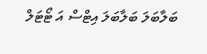ބަލާބަލަ ބަލާބަލަ އިޓްސް އަ ޓޯޓަލް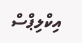އިކްލިޕްސް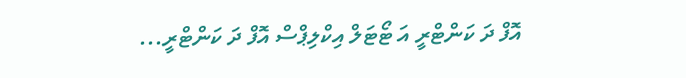އޮފް ދަ ކަންޓްރީ އަ ޓޯޓަލް އިކްލިޕްސް އޮފް ދަ ކަންޓްރީ...